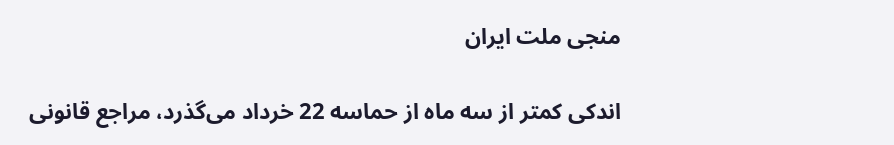منجی ملت ایران

اندکی کمتر از سه ماه از حماسه 22 خرداد می‌گذرد، مراجع قانونی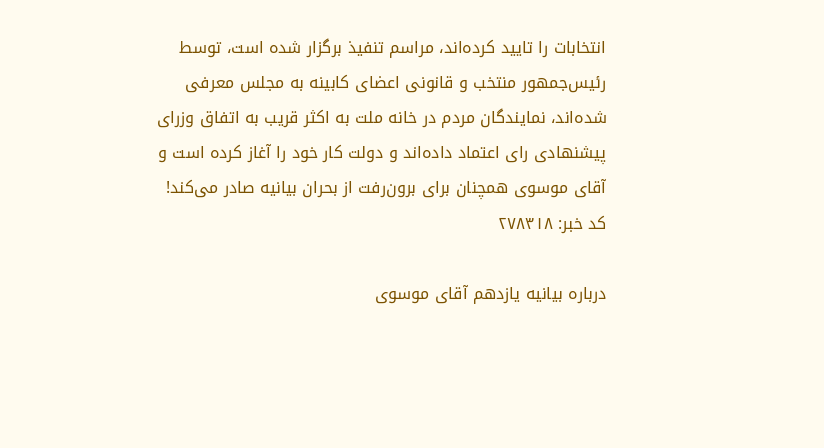انتخابات را تایید کرده‌اند، مراسم تنفیذ برگزار شده است، توسط رئیس‌جمهور منتخب و قانونی اعضای کابینه به مجلس معرفی شده‌اند، نمایندگان مردم در خانه ملت به اکثر قریب به اتفاق وزرای پیشنهادی رای اعتماد داده‌اند و دولت کار خود را آغاز کرده است و آقای موسوی همچنان برای برون‌رفت از بحران بیانیه صادر می‌کند!
کد خبر: ۲۷۸۳۱۸

درباره بیانیه یازدهم آقای موسوی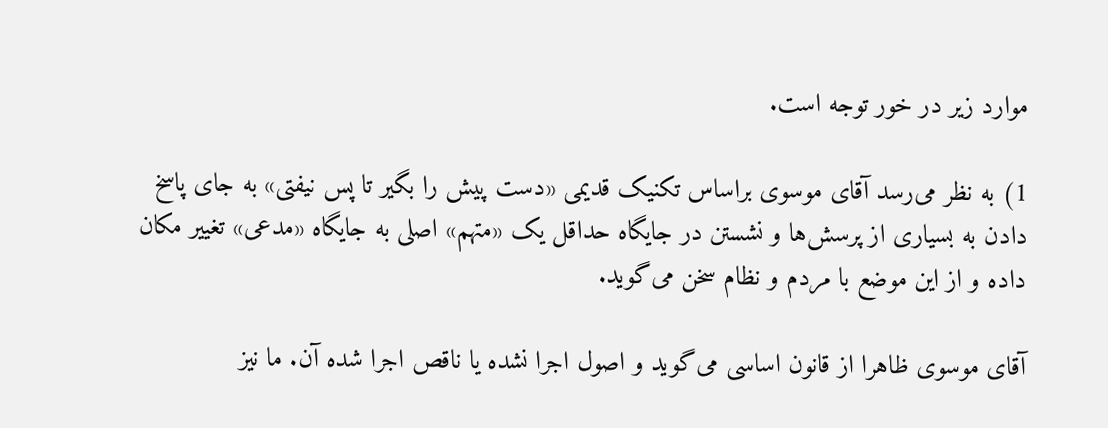موارد زیر در خور توجه است.

1) به نظر می‌رسد آقای موسوی براساس تکنیک قدیمی «دست پیش را بگیر تا پس نیفتی» به جای پاسخ دادن به بسیاری از پرسش‌ها و نشستن در جایگاه حداقل یک «متهم» اصلی به جایگاه «مدعی» تغییر مکان داده و از این موضع با مردم و نظام سخن می‌گوید.

آقای موسوی ظاهرا از قانون اساسی می‌گوید و اصول اجرا نشده یا ناقص اجرا شده آن. ما نیز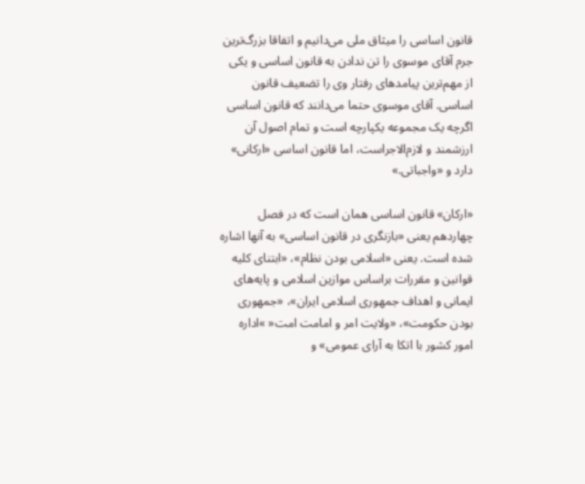قانون اساسی را میثاق ملی می‌دانیم و اتفاقا بزرگ‌ترین جرم آقای موسوی را تن ندادن به قانون اساسی و یکی از مهم‌ترین پیامدهای رفتار وی را تضعیف قانون اساسی. آقای موسوی حتما می‌دانند که قانون اساسی اگرچه یک مجموعه یکپارچه است و تمام اصول آن ارزشمند و لازم‌الاجراست، اما قانون اساسی «ارکانی» دارد و «واجباتی.»

«ارکان» قانون اساسی همان است که در فصل چهاردهم یعنی «بازنگری در قانون اساسی» به آنها اشاره شده است. یعنی «اسلامی بودن نظام»، «ابتنای کلیه قوانین و مقررات براساس موازین اسلامی و پایه‌های ایمانی و اهداف جمهوری اسلامی ایران»، «جمهوری بودن حکومت»، «ولایت امر و امامت امت« »اداره امور کشور با اتکا به آرای عمومی» و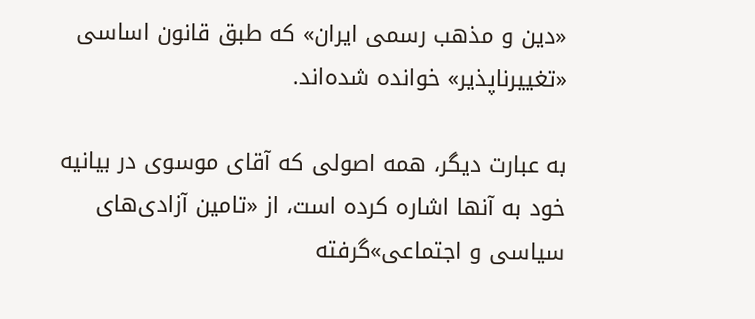«دین و مذهب رسمی ایران» که طبق قانون اساسی «تغییرناپذیر» خوانده شده‌اند.

به عبارت دیگر، همه اصولی که آقای موسوی در بیانیه خود به آنها اشاره کرده است، از «تامین آزادی‌های سیاسی و اجتماعی»گرفته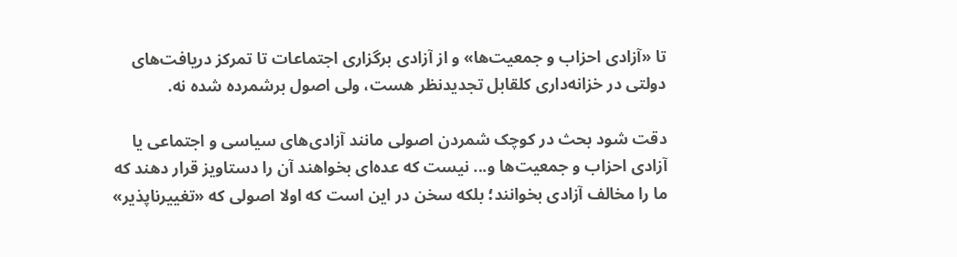تا «آزادی احزاب و جمعیت‌ها» و از آزادی برگزاری اجتماعات تا تمرکز دریافت‌های دولتی در خزانه‌داری کلقابل تجدیدنظر هست، ولی اصول برشمرده شده نه‌.

دقت شود بحث در کوچک شمردن اصولی مانند آزادی‌های سیاسی و اجتماعی یا آزادی احزاب و جمعیت‌ها و... نیست که عده‌ای بخواهند آن را دستاویز قرار دهند که ما را مخالف آزادی بخوانند؛ بلکه سخن در این است که اولا اصولی که «تغییرناپذیر»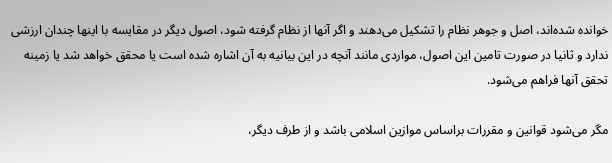خوانده شده‌اند، اصل و جوهر نظام را تشکیل می‌دهند و اگر آنها از نظام گرفته شود، اصول دیگر در مقایسه با اینها چندان ارزشی ندارد و ثانیا در صورت تامین این اصول، مواردی مانند آنچه در این بیانیه به آن اشاره شده است یا محقق خواهد شد یا زمینه تحقق آنها فراهم می‌شود.

مگر می‌شود قوانین و مقررات براساس موازین اسلامی باشد و از طرف دیگر،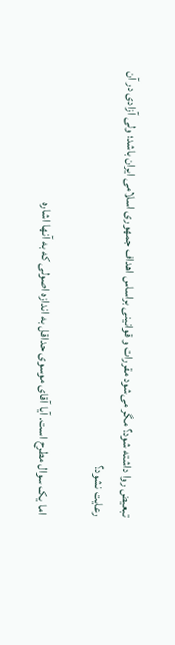تبعیض روا داشته شود؟ مگر می‌شود مقررات و قوانینی براساس اهداف جمهوری اسلامی ایران باشد؛ ولی آزادی در آن رعایت نشود؟

اما یک سوال مطرح است. آیا آقای موسوی حداقل به اندازه اصولی که به آنها اشاره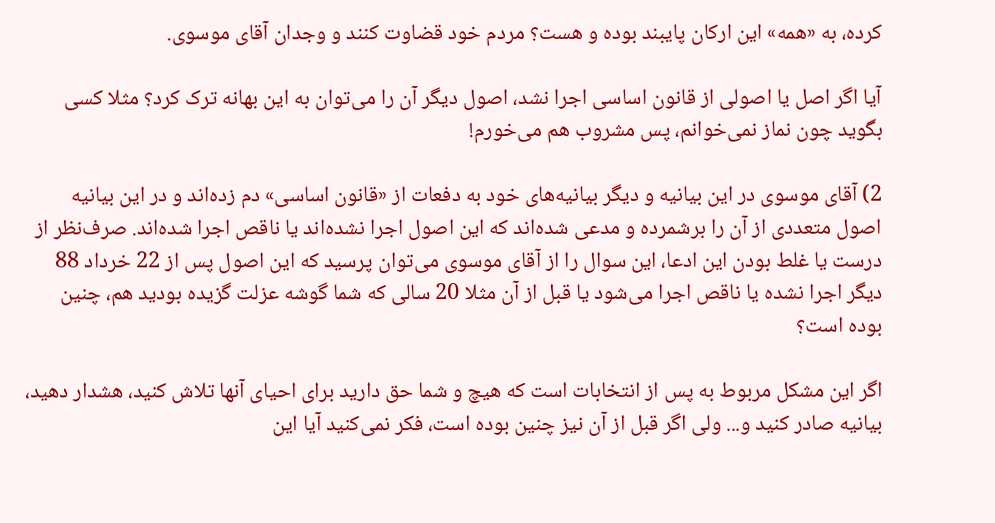کرده، به «همه» این ارکان پایبند بوده و هست؟ مردم خود قضاوت کنند و وجدان آقای موسوی.

آیا اگر اصل یا اصولی از قانون اساسی اجرا نشد، اصول دیگر آن را می‌توان به این بهانه ترک کرد؟ مثلا کسی بگوید چون نماز نمی‌خوانم، پس مشروب هم می‌خورم!

2) آقای موسوی در این بیانیه و دیگر بیانیه‌های خود به دفعات از «قانون اساسی» دم زده‌اند و در این بیانیه اصول متعددی از آن را برشمرده و مدعی شده‌اند که این اصول اجرا نشده‌اند یا ناقص اجرا شده‌اند. صرف‌نظر از درست یا غلط بودن این ادعا، این سوال را از آقای موسوی می‌توان پرسید که این اصول پس از 22 خرداد 88 دیگر اجرا نشده یا ناقص اجرا می‌شود یا قبل از آن مثلا 20 سالی که شما گوشه عزلت گزیده بودید هم، چنین بوده است؟

اگر این مشکل مربوط به پس از انتخابات است که هیچ و شما حق دارید برای احیای آنها تلاش کنید، هشدار دهید، بیانیه صادر کنید و... ولی اگر قبل از آن نیز چنین بوده است، فکر نمی‌کنید آیا این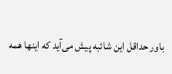باور حداقل این شائبه پیش می‌آید که اینها همه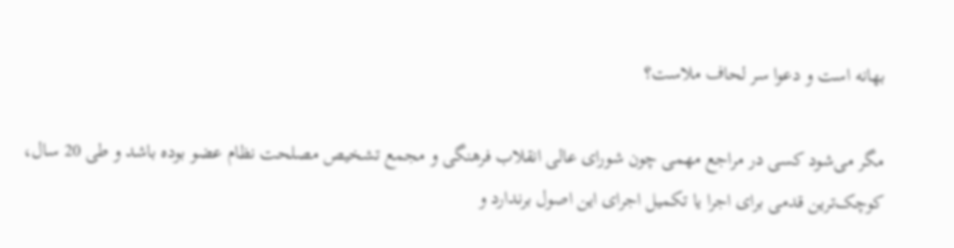بهانه است و دعوا سر لحاف ملاست؟

مگر می‌شود کسی در مراجع مهمی چون شورای عالی انقلاب فرهنگی و مجمع تشخیص مصلحت نظام عضو بوده باشد و طی 20 سال، کوچک‌ترین قدمی برای اجرا یا تکمیل اجرای این اصول برندارد و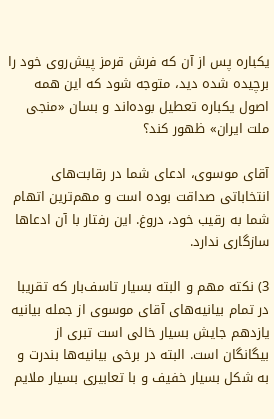یکباره پس از آن که فرش قرمز پیش‌روی خود را برچیده شده دید، متوجه شود که این همه اصول یکباره تعطیل بوده‌اند و بسان «منجی ملت ایران» ظهور کند؟

آقای موسوی، ادعای شما در رقابت‌های انتخاباتی صداقت بوده است و مهم‌ترین اتهام شما به رقیب خود، دروغ. این رفتار با آن ادعاها سازگاری ندارد.

3) نکته مهم و البته بسیار تاسف‌بار که تقریبا در تمام بیانیه‌های آقای موسوی از جمله بیانیه یازدهم جایش بسیار خالی است تبری از بیگانگان است. البته در برخی بیانیه‌ها بندرت و به شکل بسیار خفیف و با تعابیری بسیار ملایم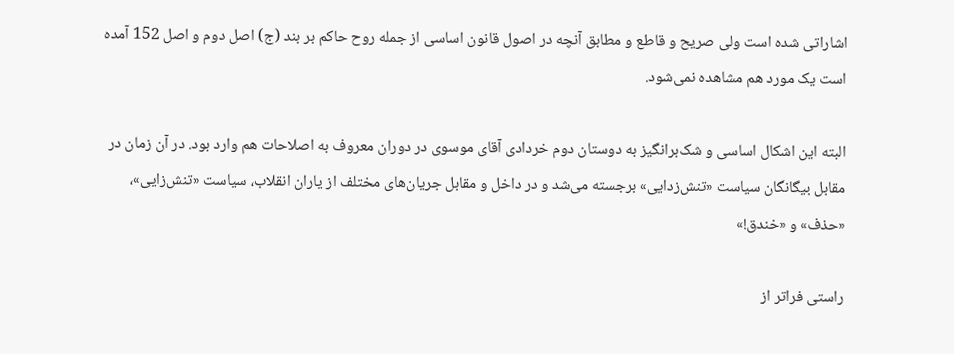اشاراتی شده است ولی صریح و قاطع و مطابق آنچه در اصول قانون اساسی از جمله روح حاکم بر بند (ج) اصل دوم و اصل 152 آمده است یک مورد هم مشاهده نمی‌شود.

البته این اشکال اساسی و شک‌برانگیز به دوستان دوم خردادی آقای موسوی در دوران معروف به اصلاحات هم وارد بود. در آن زمان در مقابل بیگانگان سیاست «تنش‌زدایی» برجسته می‌شد و در داخل و مقابل جریان‌های مختلف از یاران انقلاب، سیاست «تنش‌زایی»، «حذف» و «خندق!»

راستی فراتر از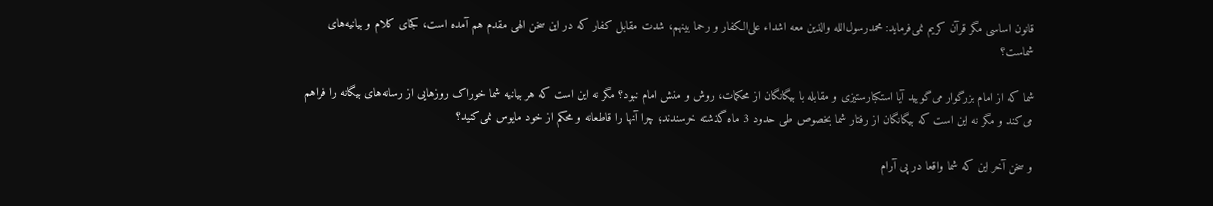قانون اساسی مگر قرآن کریم نمی‌فرماید: محمدرسول‌‌الله والذین معه اشداء علی‌الکفار و رحما بینهم، شدت مقابل کفار که در این سخن الهی مقدم هم آمده است، کجای کلام و بیانیه‌های شماست؟

شما که از امام بزرگوار می‌گویید آیا استکبارستیزی و مقابله با بیگانگان از محکمات، روش و منش امام نبود؟ مگر نه این است که هر بیانیه شما خوراک روزهایی از رسانه‌های بیگانه را فراهم می‌کند و مگر نه این است که بیگانگان از رفتار شما بخصوص طی حدود 3 ماه گذشته خرسندند؛ چرا آنها را قاطعانه و محکم از خود مایوس نمی‌کنید؟

و سخن آخر این که شما واقعا در پی آرام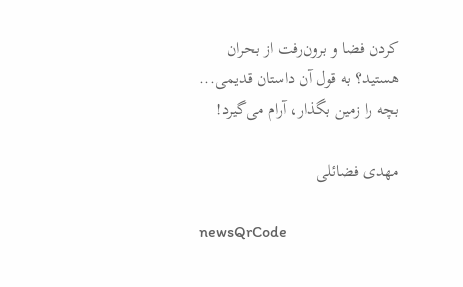کردن فضا و برون‌رفت از بحران هستید؟ به قول آن داستان قدیمی... بچه را زمین بگذار، آرام می‌گیرد!

مهدی فضائلی

newsQrCode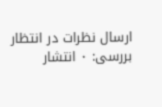ارسال نظرات در انتظار بررسی: ۰ انتشار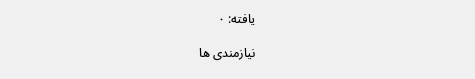یافته: ۰

نیازمندی ها